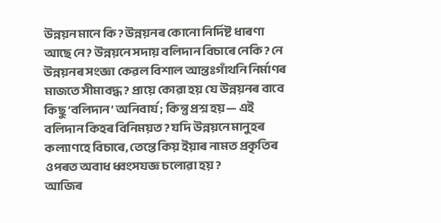উন্নয়ন মানে কি? উন্নয়নৰ কোনো নিৰ্দিষ্ট ধাৰণা আছে নে? উন্নয়নে সদায় বলিদান বিচাৰে নেকি? নে উন্নয়নৰ সংজ্ঞা কেৱল বিশাল আন্তঃগাঁথনি নিৰ্মাণৰ মাজতে সীমাবদ্ধ? প্ৰায়ে কোৱা হয় যে উন্নয়নৰ বাবে কিছু ‘বলিদান’ অনিবাৰ্য; কিন্তু প্ৰশ্ন হয়— এই বলিদান কিহৰ বিনিময়ত? যদি উন্নয়নে মানুহৰ কল্যাণহে বিচাৰে, তেন্তে কিয় ইয়াৰ নামত প্ৰকৃতিৰ ওপৰত অবাধ ধ্বংসযজ্ঞ চলোৱা হয়?
আজিৰ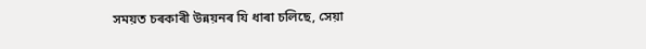সময়ত চৰকাৰী উন্নয়নৰ যি ধাৰা চলিছে, সেয়া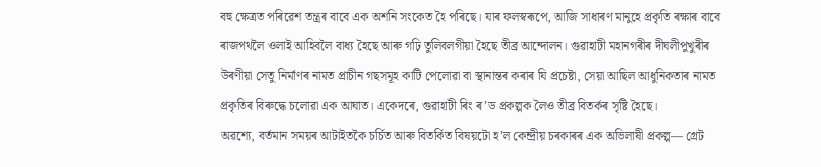বহু ক্ষেত্ৰত পৰিৱেশ তন্ত্ৰৰ বাবে এক অশনি সংকেত হৈ পৰিছে। যাৰ ফলস্বৰূপে, আজি সাধাৰণ মানুহে প্ৰকৃতি ৰক্ষাৰ বাবে ৰাজপথলৈ ওলাই আহিবলৈ বাধ্য হৈছে আৰু গঢ়ি তুলিবলগীয়া হৈছে তীব্ৰ আন্দোলন। গুৱাহাটী মহানগৰীৰ দীঘলীপুখুৰীৰ উৰণীয়া সেতু নিৰ্মাণৰ নামত প্ৰাচীন গছসমূহ কাটি পেলোৱা বা স্থানান্তৰ কৰাৰ যি প্ৰচেষ্টা, সেয়া আছিল আধুনিকতাৰ নামত প্ৰকৃতিৰ বিৰুদ্ধে চলোৱা এক আঘাত। একেদৰে, গুৱাহাটী ৰিং ৰ’ড প্ৰকল্পক লৈও তীব্ৰ বিতৰ্কৰ সৃষ্টি হৈছে।
অৱশ্যে, বৰ্তমান সময়ৰ আটাইতকৈ চৰ্চিত আৰু বিতৰ্কিত বিষয়টো হ’ল কেন্দ্ৰীয় চৰকাৰৰ এক অভিলাষী প্ৰকল্প— গ্ৰেট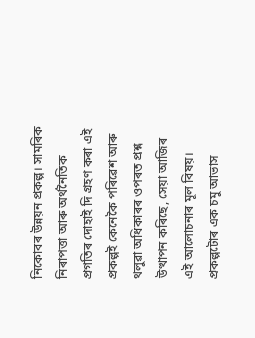নিকোবৰ উন্নয়ন প্ৰকল্প। সামৰিক নিৰাপত্তা আৰু অৰ্থনৈতিক প্ৰগতিৰ দোহাই দি গ্ৰহণ কৰা এই প্ৰকল্পই কেনেকৈ পৰিৱেশ আৰু থলুৱা অধিকাৰৰ ওপৰত প্ৰশ্ন উত্থাপন কৰিছে, সেয়া আজিৰ এই আলোচনাৰ মূল বিষয়।
প্ৰকল্পটোৰ এক চমু আভাস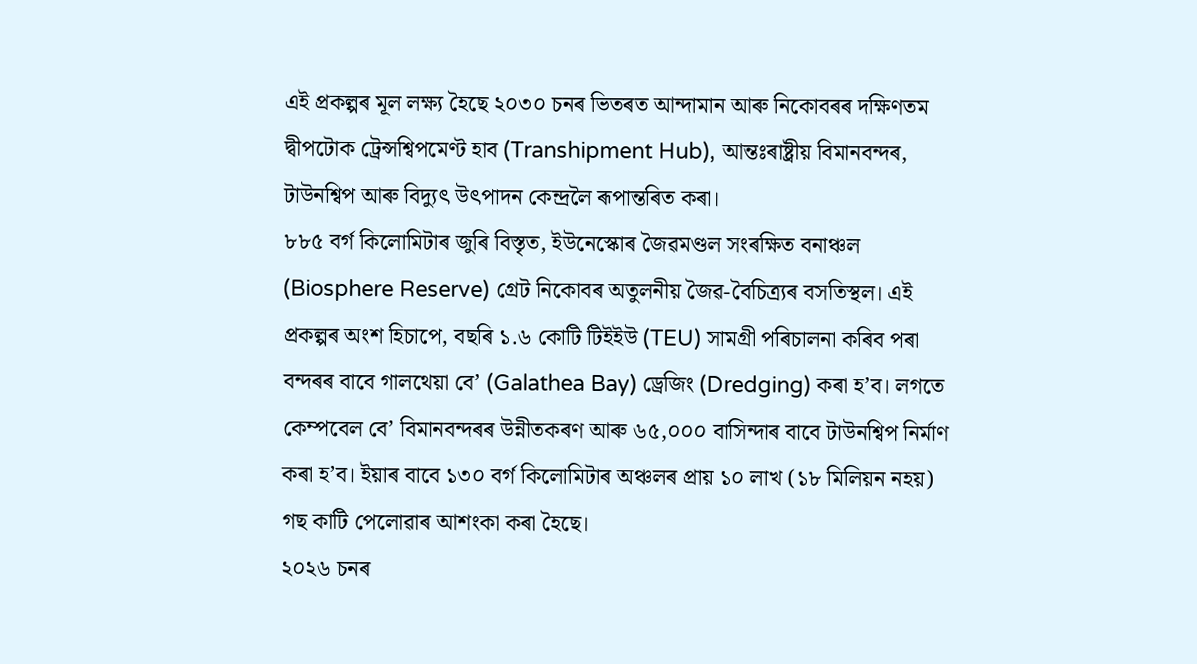এই প্ৰকল্পৰ মূল লক্ষ্য হৈছে ২০৩০ চনৰ ভিতৰত আন্দামান আৰু নিকোবৰৰ দক্ষিণতম দ্বীপটোক ট্ৰেন্সশ্বিপমেণ্ট হাব (Transhipment Hub), আন্তঃৰাষ্ট্ৰীয় বিমানবন্দৰ, টাউনশ্বিপ আৰু বিদ্যুৎ উৎপাদন কেন্দ্ৰলৈ ৰূপান্তৰিত কৰা।
৮৮৫ বৰ্গ কিলোমিটাৰ জুৰি বিস্তৃত, ইউনেস্কোৰ জৈৱমণ্ডল সংৰক্ষিত বনাঞ্চল (Biosphere Reserve) গ্ৰেট নিকোবৰ অতুলনীয় জৈৱ-বৈচিত্ৰ্যৰ বসতিস্থল। এই প্ৰকল্পৰ অংশ হিচাপে, বছৰি ১.৬ কোটি টিইইউ (TEU) সামগ্ৰী পৰিচালনা কৰিব পৰা বন্দৰৰ বাবে গালথেয়া বে’ (Galathea Bay) ড্ৰেজিং (Dredging) কৰা হ’ব। লগতে কেম্পবেল বে’ বিমানবন্দৰৰ উন্নীতকৰণ আৰু ৬৫,০০০ বাসিন্দাৰ বাবে টাউনশ্বিপ নিৰ্মাণ কৰা হ’ব। ইয়াৰ বাবে ১৩০ বৰ্গ কিলোমিটাৰ অঞ্চলৰ প্ৰায় ১০ লাখ (১৮ মিলিয়ন নহয়) গছ কাটি পেলোৱাৰ আশংকা কৰা হৈছে।
২০২৬ চনৰ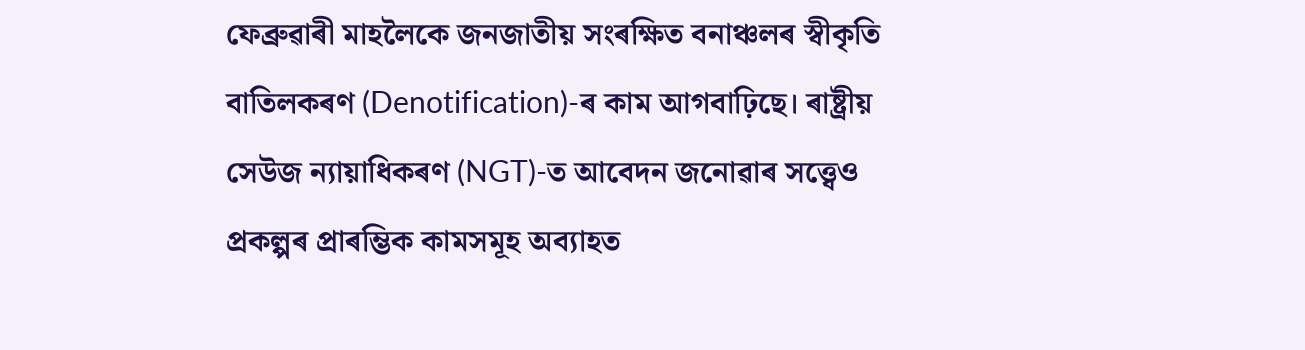ফেব্ৰুৱাৰী মাহলৈকে জনজাতীয় সংৰক্ষিত বনাঞ্চলৰ স্বীকৃতি বাতিলকৰণ (Denotification)-ৰ কাম আগবাঢ়িছে। ৰাষ্ট্ৰীয় সেউজ ন্যায়াধিকৰণ (NGT)-ত আবেদন জনোৱাৰ সত্ত্বেও প্ৰকল্পৰ প্ৰাৰম্ভিক কামসমূহ অব্যাহত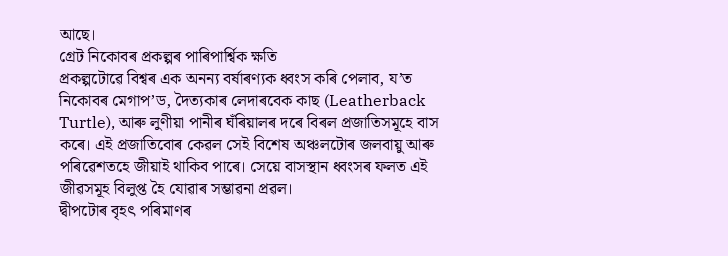আছে।
গ্ৰেট নিকোবৰ প্ৰকল্পৰ পাৰিপাৰ্শ্বিক ক্ষতি
প্ৰকল্পটোৱে বিশ্বৰ এক অনন্য বৰ্ষাৰণ্যক ধ্বংস কৰি পেলাব, য’ত নিকোবৰ মেগাপ’ড, দৈত্যকাৰ লেদাৰবেক কাছ (Leatherback Turtle), আৰু লুণীয়া পানীৰ ঘঁৰিয়ালৰ দৰে বিৰল প্ৰজাতিসমূহে বাস কৰে। এই প্ৰজাতিবোৰ কেৱল সেই বিশেষ অঞ্চলটোৰ জলবায়ু আৰু পৰিৱেশতহে জীয়াই থাকিব পাৰে। সেয়ে বাসস্থান ধ্বংসৰ ফলত এই জীৱসমূহ বিলুপ্ত হৈ যোৱাৰ সম্ভাৱনা প্ৰৱল।
দ্বীপটোৰ বৃহৎ পৰিমাণৰ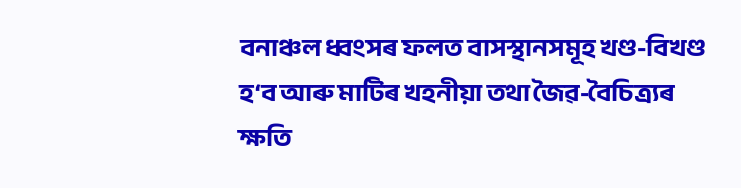বনাঞ্চল ধ্বংসৰ ফলত বাসস্থানসমূহ খণ্ড-বিখণ্ড হ‘ব আৰু মাটিৰ খহনীয়া তথা জৈৱ-বৈচিত্ৰ্যৰ ক্ষতি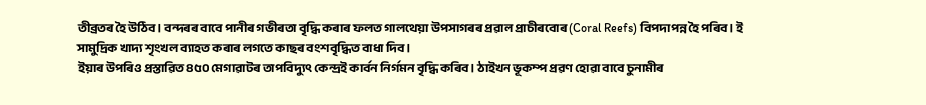তীব্ৰতৰ হৈ উঠিব। বন্দৰৰ বাবে পানীৰ গভীৰতা বৃদ্ধি কৰাৰ ফলত গালথেয়া উপসাগৰৰ প্ৰৱাল প্ৰাচীৰবোৰ (Coral Reefs) বিপদাপন্ন হৈ পৰিব। ই সামুদ্ৰিক খাদ্য শৃংখল ব্যাহত কৰাৰ লগতে কাছৰ বংশবৃদ্ধিত বাধা দিব।
ইয়াৰ উপৰিও প্ৰস্তাৱিত ৪৫০ মেগাৱাটৰ তাপবিদ্যুৎ কেন্দ্ৰই কাৰ্বন নিৰ্গমন বৃদ্ধি কৰিব। ঠাইখন ভূকম্প প্ৰৱণ হোৱা বাবে চুনামীৰ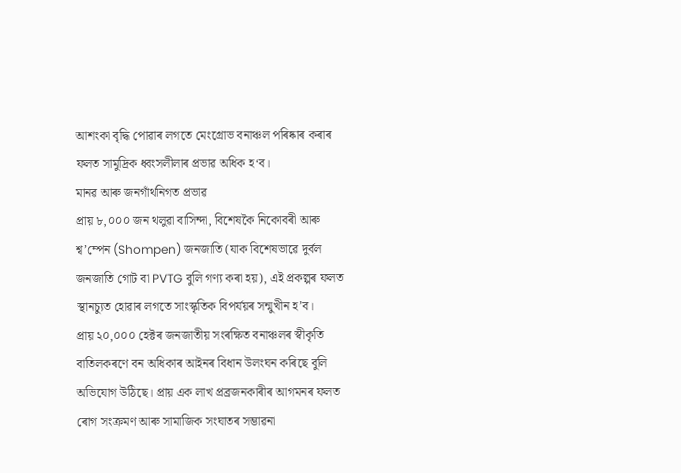আশংকা বৃদ্ধি পোৱাৰ লগতে মেংগ্ৰোভ বনাঞ্চল পৰিষ্কাৰ কৰাৰ ফলত সামুদ্ৰিক ধ্বংসলীলাৰ প্ৰভাৱ অধিক হ‘ব।
মানৱ আৰু জনগাঁথনিগত প্ৰভাৱ
প্ৰায় ৮,০০০ জন থলুৱা বাসিন্দা, বিশেষকৈ নিকোবৰী আৰু শ্ব’ম্পেন (Shompen) জনজাতি (যাক বিশেষভাৱে দুৰ্বল জনজাতি গোট বা PVTG বুলি গণ্য কৰা হয়), এই প্ৰকল্পৰ ফলত স্থানচ্যুত হোৱাৰ লগতে সাংস্কৃতিক বিপৰ্যয়ৰ সন্মুখীন হ’ব।
প্ৰায় ২০,০০০ হেক্টৰ জনজাতীয় সংৰক্ষিত বনাঞ্চলৰ স্বীকৃতি বাতিলকৰণে বন অধিকাৰ আইনৰ বিধান উলংঘন কৰিছে বুলি অভিযোগ উঠিছে। প্ৰায় এক লাখ প্ৰব্ৰজনকাৰীৰ আগমনৰ ফলত ৰোগ সংক্ৰমণ আৰু সামাজিক সংঘাতৰ সম্ভাৱনা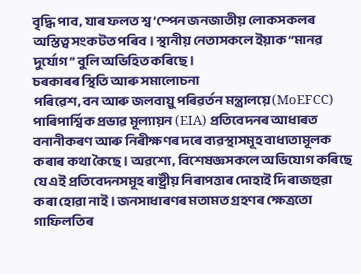বৃদ্ধি পাব, যাৰ ফলত শ্ব’ম্পেন জনজাতীয় লোকসকলৰ অস্তিত্ব সংকটত পৰিব। স্থানীয় নেতাসকলে ইয়াক “মানৱ দুৰ্যোগ” বুলি অভিহিত কৰিছে।
চৰকাৰৰ স্থিতি আৰু সমালোচনা
পৰিৱেশ, বন আৰু জলবায়ু পৰিৱৰ্তন মন্ত্ৰালয়ে (MoEFCC) পাৰিপাৰ্শ্বিক প্ৰভাৱ মূল্যায়ন (EIA) প্ৰতিবেদনৰ আধাৰত বনানীকৰণ আৰু নিৰীক্ষণৰ দৰে ব্যৱস্থাসমূহ বাধ্যতামূলক কৰাৰ কথা কৈছে। অৱশ্যে, বিশেষজ্ঞসকলে অভিযোগ কৰিছে যে এই প্ৰতিবেদনসমূহ ৰাষ্ট্ৰীয় নিৰাপত্তাৰ দোহাই দি ৰাজহুৱা কৰা হোৱা নাই। জনসাধাৰণৰ মতামত গ্ৰহণৰ ক্ষেত্ৰতো গাফিলতিৰ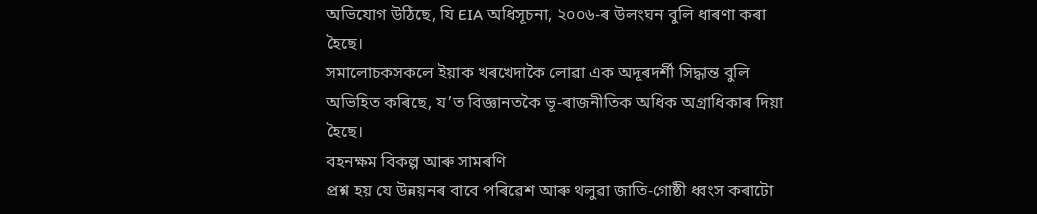অভিযোগ উঠিছে, যি EIA অধিসূচনা, ২০০৬-ৰ উলংঘন বুলি ধাৰণা কৰা হৈছে।
সমালোচকসকলে ইয়াক খৰখেদাকৈ লোৱা এক অদূৰদৰ্শী সিদ্ধান্ত বুলি অভিহিত কৰিছে, য’ত বিজ্ঞানতকৈ ভূ-ৰাজনীতিক অধিক অগ্ৰাধিকাৰ দিয়া হৈছে।
বহনক্ষম বিকল্প আৰু সামৰণি
প্ৰশ্ন হয় যে উন্নয়নৰ বাবে পৰিৱেশ আৰু থলুৱা জাতি-গোষ্ঠী ধ্বংস কৰাটো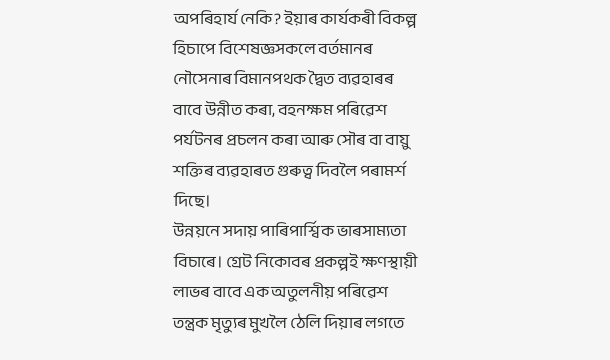অপৰিহাৰ্য নেকি? ইয়াৰ কাৰ্যকৰী বিকল্প হিচাপে বিশেষজ্ঞসকলে বৰ্তমানৰ নৌসেনাৰ বিমানপথক দ্বৈত ব্যৱহাৰৰ বাবে উন্নীত কৰা, বহনক্ষম পৰিৱেশ পৰ্যটনৰ প্ৰচলন কৰা আৰু সৌৰ বা বায়ু শক্তিৰ ব্যৱহাৰত গুৰুত্ব দিবলৈ পৰামৰ্শ দিছে।
উন্নয়নে সদায় পাৰিপাৰ্শ্বিক ভাৰসাম্যতা বিচাৰে। গ্ৰেট নিকোবৰ প্ৰকল্পই ক্ষণস্থায়ী লাভৰ বাবে এক অতুলনীয় পৰিৱেশ তন্ত্ৰক মৃত্যুৰ মুখলৈ ঠেলি দিয়াৰ লগতে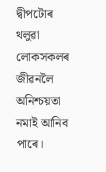দ্বীপটোৰ থলুৱা লোকসকলৰ জীৱনলৈ অনিশ্চয়তা নমাই আনিব পাৰে।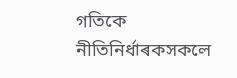গতিকে নীতিনিৰ্ধাৰকসকলে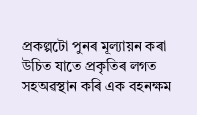প্ৰকল্পটো পুনৰ মূল্যায়ন কৰা উচিত যাতে প্ৰকৃতিৰ লগত সহঅৱস্থান কৰি এক বহনক্ষম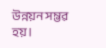উন্নয়ন সম্ভৱ হয়।